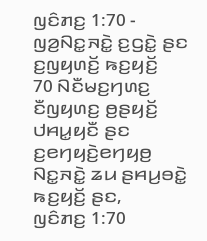ꤜꤢꤨꤊꤢ꤬ 1:70 - ꤜꤤ꤬ꤡꤢ꤭ꤏꤢꤧ꤭ ꤢ꤬ꤞꤢꤧ꤭ ꤔꤢ ꤢ꤬ꤜꤟꤛꤢꤩ꤬ ꤒꤢ꤬ꤟꤢꤩ꤬
70 ꤡꤢꤪꤗꤢ꤬ꤚꤛꤢ꤬ ꤢꤪꤜꤟꤛꤢ꤬ ꤥ꤬ꤔꤟꤢꤩ꤬ ꤓꤌꤣ꤭ꤟꤢꤪ ꤔꤢ ꤢ꤬ꤕꤚꤟꤢꤧ꤬ꤕꤚꤟꤥ꤬ ꤡꤢ꤭ꤏꤢꤧ꤭ ꤘꤣ ꤔꤌꤣ꤬ꤋꤢꤧ꤭ ꤒꤢ꤬ꤟꤢꤩ꤬ ꤔꤢ,
ꤜꤢꤨꤊꤢ꤬ 1:70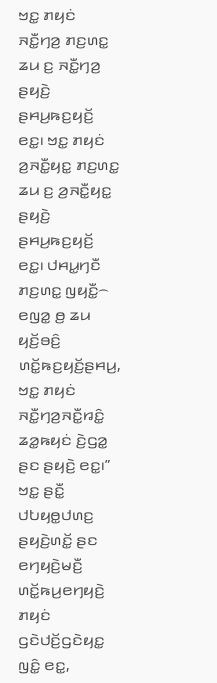ꤠꤢ꤭ ꤊꤟꤢꤦ ꤏꤢꤪ꤭ꤚꤤ꤬ ꤊꤢ꤬ꤛꤢ꤭ ꤘꤣ ꤢ꤬ ꤏꤢꤪ꤭ꤚꤤ꤬ ꤔꤟꤢꤧ꤬ ꤔꤌꤣ꤬ꤒꤢ꤬ꤟꤢꤩ꤬ ꤕꤢ꤭꤯ ꤠꤢ꤭ ꤊꤟꤢꤦ ꤤ꤬ꤏꤢꤪ꤭ꤟꤢ꤭ ꤊꤢ꤬ꤛꤢ꤭ ꤘꤣ ꤢ꤬ ꤤ꤬ꤏꤢꤪ꤭ꤟꤢ꤭ ꤔꤟꤢꤧ꤬ ꤔꤌꤣ꤬ꤒꤢ꤬ꤟꤢꤩ꤬ ꤕꤢ꤭꤯ ꤓꤌꤣ꤭ꤚꤢꤪ ꤊꤢ꤬ꤛꤢ꤭ ꤜꤟꤢꤪ꤭꤮ ꤕꤜꤤ꤭ ꤥ꤬ ꤘꤣ ꤟꤢꤩ꤬ꤋꤢꤨ꤬ ꤛꤢꤩ꤭ꤒꤢ꤬ꤟꤢꤩ꤬ꤔꤌꤣ꤬, ꤠꤢ꤭ ꤊꤟꤢꤦ ꤏꤢꤪ꤭ꤚꤤ꤬ꤏꤢꤪ꤭ꤙꤢꤨ꤭ ꤘꤤ꤭ꤒꤟꤢꤦ ꤢꤧ꤬ꤞꤤ꤭ ꤔꤢ ꤔꤟꤢꤧ꤬ ꤕꤢ꤭꤯”
ꤠꤢ꤭ ꤔꤢꤪ꤭ ꤓꤝꤟꤥ꤭ꤓꤛꤢ꤬ ꤔꤟꤢꤧ꤬ꤛꤢꤩ꤭ ꤔꤢ ꤕꤚꤟꤢꤧ꤬ꤗꤢꤪ꤬ ꤛꤢꤩ꤭ꤒꤣ꤬ꤕꤚꤟꤢꤧ꤬ ꤊꤟꤢꤦ ꤞꤢꤧꤓꤢꤩ꤬ꤞꤢꤧꤟꤢ꤭ ꤜꤢꤨ꤭ ꤕꤢ꤭,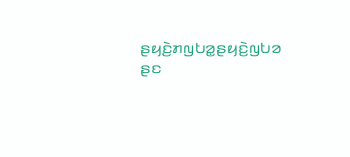ꤔꤟꤢꤧ꤬ꤊꤜꤝꤤ꤭ꤔꤟꤢꤧ꤬ꤜꤝꤤ ꤔꤢ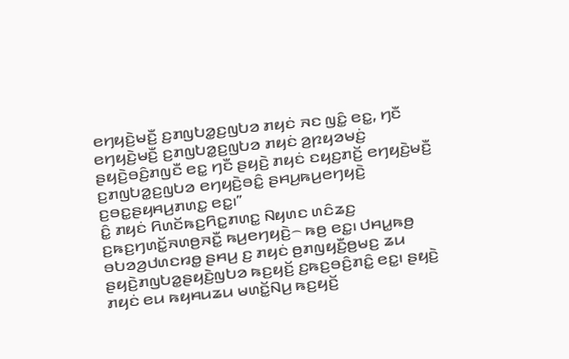ꤕꤚꤟꤢꤧ꤬ꤗꤢꤪ꤬ ꤢ꤬ꤊꤜꤝꤤ꤭ꤢ꤬ꤜꤝꤤ ꤊꤟꤢꤦ ꤏꤢ ꤜꤢꤨ꤭ ꤕꤢ꤭, ꤚꤢꤪ ꤕꤚꤟꤢꤧ꤬ꤗꤢꤪ꤬ ꤢ꤬ꤊꤜꤝꤤ꤭ꤢ꤬ꤜꤝꤤ ꤊꤟꤢꤦ ꤤ꤬ꤐꤟꤤꤗꤢꤦ꤬ ꤔꤟꤢꤧ꤬ꤋꤢꤨ꤬ꤊꤜꤢꤪ ꤕꤢ꤭ ꤚꤢꤪ ꤔꤟꤢꤧ꤬ ꤊꤟꤢꤦ ꤢꤟꤢ꤬ꤊꤢꤩ꤬ ꤕꤚꤟꤢꤧ꤬ꤗꤢꤪ꤬ ꤢ꤬ꤊꤜꤝꤤ꤭ꤢ꤬ꤜꤝꤤ ꤕꤚꤟꤢꤧ꤬ꤋꤢꤨ꤭ ꤔꤌꤣ꤬ꤒꤣ꤬ꤕꤚꤟꤢꤧ꤬ ꤢ꤬ꤋꤢ꤭ꤔꤟꤌꤣ꤬ꤊꤛꤢ꤭ ꤕꤢ꤭꤯”
ꤢꤨ꤭ ꤊꤟꤢꤦ ꤖꤛꤢꤩꤒꤢ꤬ꤖꤢ꤭ꤊꤛꤢ꤭ ꤡꤟꤛꤢ ꤛꤢꤨꤘꤢ꤬ ꤢ꤬ꤒꤢ꤬ꤚꤛꤢꤩ꤭ꤏꤛꤥ꤬ꤏꤢꤪ꤭ ꤒꤣ꤬ꤕꤚꤟꤢꤧ꤬꤮ ꤒꤥ꤬ ꤕꤢ꤭꤯ ꤓꤌꤣ꤭ꤒꤥ꤬ ꤋꤝꤤꤤ꤬ꤓꤛꤢꤙꤥ꤭ ꤔꤌꤣ꤬ ꤢ꤬ ꤊꤟꤢꤦ ꤥ꤬ꤊꤜꤟꤢꤪ꤬ꤥ꤬ꤗꤢ꤬ ꤘꤣ ꤔꤟꤢꤧ꤬ꤊꤜꤝꤤ꤭ꤔꤟꤢꤧ꤬ꤜꤝꤤ ꤒꤢ꤬ꤟꤢꤩ꤬ ꤢ꤬ꤒꤢ꤬ꤋꤢꤨ꤬ꤊꤢꤨ꤭ ꤕꤢ꤭꤯ ꤔꤟꤢꤧ꤬ ꤊꤟꤢꤦ ꤕꤣ ꤒꤟꤌꤣꤘꤣ ꤗꤛꤢꤩ꤭ꤡꤣ꤬ ꤒꤢ꤬ꤟꤢꤩ꤬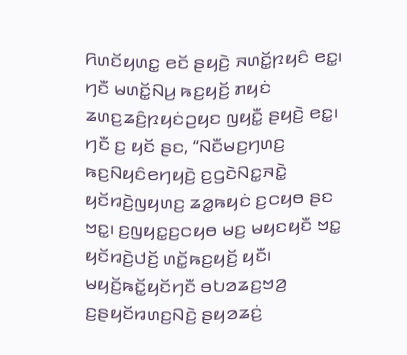ꤖꤛꤢꤩꤟꤛꤢ꤭ ꤕꤢꤩ ꤔꤟꤢꤧ꤬ ꤏꤛꤢꤩ꤭ꤐꤟꤢꤨ ꤕꤢ꤭꤯ ꤚꤢꤪ ꤗꤛꤢꤩ꤭ꤡꤣ꤬ ꤒꤢ꤬ꤟꤢꤩ꤬ ꤊꤟꤢꤦ ꤘꤛꤢ꤬ꤘꤢꤨ꤬ꤐꤟꤢꤦꤑꤟꤢ ꤜꤟꤢꤪ꤭ ꤔꤟꤢꤧ꤬ ꤕꤢ꤭꤯
ꤚꤢꤪ ꤢ꤬ ꤟꤢꤩ ꤔꤢ, “ꤡꤢꤪꤗꤢ꤬ꤚꤛꤢ꤬ ꤒꤢ꤬ꤡꤟꤢꤨꤕꤚꤟꤢꤧ꤬ ꤢ꤬ꤞꤢꤧꤡꤢ꤭ꤏꤢꤧ꤭ ꤟꤢꤩꤙꤢꤧ꤬ꤜꤟꤛꤢ꤬ ꤘꤤ꤭ꤒꤟꤢꤦ ꤢ꤬ꤍꤟꤥ ꤔꤢ ꤠꤢ꤭꤯ ꤢ꤬ꤜꤟꤢ꤭ꤢ꤬ꤍꤟꤥ ꤗꤢ꤬ ꤗꤟꤢꤟꤢꤪ ꤠꤢ꤭ ꤟꤢꤩꤙꤢꤧ꤬ꤓꤢꤩ꤬ ꤛꤢꤩ꤭ꤒꤢ꤬ꤟꤢꤩ꤬ ꤟꤢꤪ꤯
ꤗꤟꤢꤩ꤬ꤒꤢꤩ꤭ꤟꤢꤩꤚꤢꤪ ꤋꤝꤤꤘꤢ꤬ꤠꤤ꤬ ꤢ꤬ꤔꤟꤢꤩꤙꤛꤢ꤬ꤡꤢꤧ꤬ ꤔꤟꤤꤘꤢꤦ꤬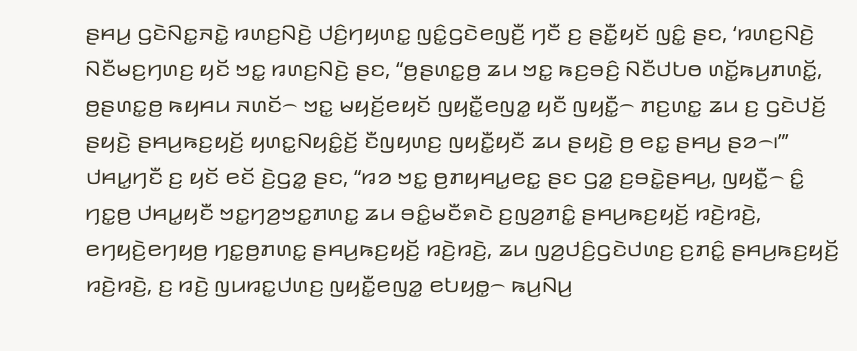ꤔꤌꤣ꤬ ꤞꤢꤧꤡꤢ꤭ꤏꤢꤧ꤭ ꤙꤛꤢ꤬ꤡꤢꤧ꤬ ꤓꤢꤨ꤬ꤚꤟꤛꤢ꤭ ꤜꤢꤨ꤭ꤞꤢꤧꤕꤜꤢꤪ꤬ ꤚꤢꤪ ꤢ꤬ ꤔꤢꤪ꤭ꤟꤢꤩ ꤜꤢꤨ꤭ ꤔꤢ, ‘ꤙꤛꤢ꤬ꤡꤢꤧ꤬ ꤡꤢꤪꤗꤢ꤬ꤚꤛꤢ꤬ ꤟꤢꤩ ꤠꤢ꤭ ꤙꤛꤢ꤬ꤡꤢꤧ꤬ ꤔꤢ, “ꤥ꤬ꤔꤛꤢ꤭ꤥ꤬ ꤘꤣ ꤠꤢ꤭ ꤒꤢ꤬ꤋꤢꤨ꤬ ꤡꤢꤪꤓꤝꤥ ꤛꤢꤩ꤭ꤒꤣ꤬ꤊꤛꤢꤩ꤭, ꤥ꤬ꤔꤛꤢ꤭ꤥ꤬ ꤒꤟꤌꤣ ꤏꤛꤢꤩ꤮ ꤠꤢ꤭ ꤗꤟꤢꤩ꤬ꤕꤟꤢꤩ ꤜꤟꤢꤪ꤭ꤕꤜꤤ꤭ ꤟꤢꤪ ꤜꤟꤢꤪ꤭꤮ ꤊꤢ꤬ꤛꤢ꤭ ꤘꤣ ꤢ꤬ ꤞꤢꤧꤓꤢꤩ꤬ ꤔꤟꤢꤧ꤬ ꤔꤌꤣ꤬ꤒꤢ꤬ꤟꤢꤩ꤬ ꤟꤛꤢ꤭ꤡꤟꤢꤨ꤭ꤢꤩ꤬ ꤢꤪꤜꤟꤛꤢ꤬ ꤜꤟꤢꤪ꤭ꤟꤢꤪ ꤘꤣ ꤔꤟꤢꤧ꤬ ꤥ꤬ ꤕꤢ꤭ ꤔꤌꤣ꤬ ꤔꤤ꤮꤯”’
ꤓꤌꤣ꤭ꤚꤢꤪ ꤢ꤬ ꤟꤢꤩ ꤕꤢꤩ ꤢꤧ꤬ꤞꤤ꤭ ꤔꤢ, “ꤙꤤ ꤠꤢ꤭ ꤥ꤬ꤊꤟꤌꤣ꤭ꤕꤢ꤭ ꤔꤢ ꤞꤤ꤭ ꤢ꤬ꤋꤢꤧ꤭ꤔꤌꤣ꤬, ꤜꤟꤢꤪ꤭꤮ ꤢꤨ꤭ ꤚꤢ꤭ꤥ꤬ ꤓꤌꤣ꤭ꤟꤢꤪ ꤠꤢ꤭ꤚꤤ꤬ꤠꤢ꤭ꤊꤛꤢ꤭ ꤘꤣ ꤋꤢꤨ꤭ꤗꤢꤪꤎꤢꤧ ꤢ꤬ꤜꤤ꤬ꤊꤢꤨ꤭ ꤔꤌꤣ꤬ꤒꤢ꤬ꤟꤢꤩ꤬ ꤙꤢꤧ꤬ꤙꤢꤧ꤬, ꤕꤚꤟꤢꤧ꤬ꤕꤚꤟꤥ꤬ ꤚꤢ꤭ꤥ꤬ꤊꤛꤢ꤭ ꤔꤌꤣ꤬ꤒꤢ꤬ꤟꤢꤩ꤬ ꤙꤢꤧ꤬ꤙꤢꤧ꤬, ꤘꤣ ꤜꤤ꤬ꤓꤢꤨ꤬ꤞꤢꤧꤓꤛꤢ꤬ ꤢ꤬ꤊꤢꤨ꤭ ꤔꤌꤣ꤬ꤒꤢ꤬ꤟꤢꤩ꤬ ꤙꤢꤧ꤬ꤙꤢꤧ꤬, ꤢ꤬ ꤙꤢꤧ꤬ ꤜꤣꤙꤢ꤭ꤓꤛꤢ꤬ ꤜꤟꤢꤪ꤭ꤕꤜꤤ꤭ ꤕꤝꤟꤥ꤭꤮ ꤒꤣ꤬ꤡꤣ꤬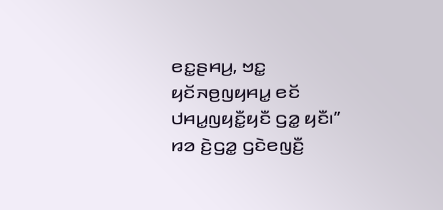ꤕꤢ꤭ꤔꤌꤣ꤬, ꤠꤢ꤭ ꤟꤢꤩꤏꤥ꤬ꤜꤟꤌꤣ꤭ ꤕꤢꤩ ꤓꤌꤣ꤭ꤜꤟꤢꤪ꤭ꤟꤢꤪ ꤞꤤ꤭ ꤟꤢꤪ꤯”
ꤙꤤ ꤢꤧ꤬ꤞꤤ꤭ ꤞꤢꤧꤕꤜꤢꤪ꤬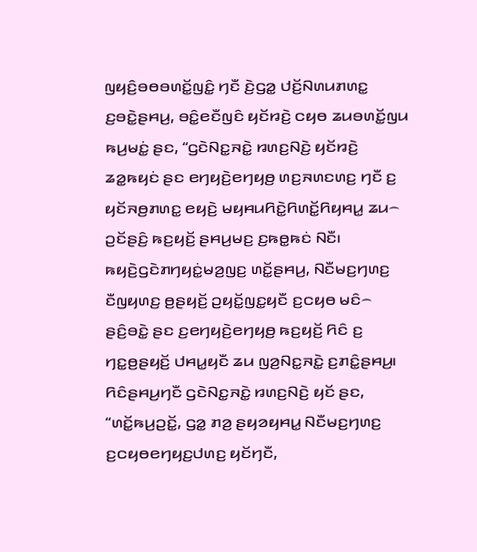ꤜꤟꤢꤨ꤬ꤋꤥꤋꤛꤢꤩ꤭ꤜꤢꤨ꤭ ꤚꤢꤪ ꤢꤧ꤬ꤞꤤ꤭ ꤓꤢꤩ꤬ꤡꤛꤣꤊꤛꤢ꤭ ꤢ꤬ꤋꤢꤧ꤭ꤔꤌꤣ꤬, ꤋꤢꤨ꤭ꤕꤢꤪꤜꤢꤨ ꤟꤢꤩꤙꤢꤧ꤬ ꤍꤟꤥ ꤘꤣꤋꤛꤢꤩ꤭ꤜꤣ ꤒꤣ꤬ꤗꤢꤦ꤭ ꤔꤢ, “ꤞꤢꤧꤡꤢ꤭ꤏꤢꤧ꤭ ꤙꤛꤢ꤬ꤡꤢꤧ꤬ ꤟꤢꤩꤙꤢꤧ꤬ ꤘꤤ꤭ꤒꤟꤢꤦ ꤔꤢ ꤕꤚꤟꤢꤧ꤬ꤕꤚꤟꤥ꤬ ꤛꤢ꤬ꤏꤛꤢꤛꤢ꤬ ꤚꤢꤪ ꤢ꤬ ꤟꤢꤩꤏꤥ꤬ꤊꤛꤢ꤭ ꤕꤟꤢꤧ꤬ ꤗꤟꤌꤣꤖꤢꤧ꤭ꤖꤛꤢꤩ꤭ꤖꤟꤌꤣ꤭ ꤘꤣ꤮ ꤑꤢꤩꤔꤢꤨ꤬ ꤒꤢ꤬ꤟꤢꤩ꤬ ꤔꤌꤣ꤬ꤗꤢ꤬ ꤢ꤬ꤒꤥ꤭ꤒꤢꤦ ꤡꤢꤪ꤯
ꤒꤟꤢꤧ꤬ꤞꤢꤧꤊꤚꤟꤢꤦ꤭ꤗꤤ꤬ꤜꤢ꤬ ꤛꤢꤩ꤭ꤔꤌꤣ꤬, ꤡꤢꤪꤗꤢ꤬ꤚꤛꤢ꤬ ꤢꤪꤜꤟꤛꤢ꤬ ꤥ꤬ꤔꤟꤢꤩ꤬ ꤑꤟꤢꤩ꤭ꤜꤢ꤭ꤟꤢꤪ ꤢ꤬ꤍꤟꤥ ꤗꤢꤨ꤮ ꤔꤢꤨ꤬ꤋꤢꤧ꤭ ꤔꤢ ꤢ꤬ꤕꤚꤟꤢꤧ꤬ꤕꤚꤟꤥ꤬ ꤒꤢ꤬ꤟꤢꤩ꤬ ꤖꤢꤨ ꤢ꤬ ꤚꤢ꤭ꤥ꤬ꤔꤟꤢꤩ꤬ ꤓꤌꤣ꤭ꤟꤢꤪ ꤘꤣ ꤜꤤ꤬ꤡꤢ꤭ꤏꤢꤧ꤭ ꤢ꤬ꤊꤢꤨ꤭ꤔꤌꤣ꤬꤯
ꤖꤢꤨꤔꤌꤣ꤬ꤚꤢꤪ ꤞꤢꤧꤡꤢ꤭ꤏꤢꤧ꤭ ꤙꤛꤢ꤬ꤡꤢꤧ꤬ ꤟꤢꤩ ꤔꤢ, “ꤛꤢꤩ꤭ꤒꤣ꤬ꤑꤢꤩ꤭, ꤞꤤ꤭ ꤊꤤ꤬ ꤔꤟꤤꤟꤌꤣ꤭ ꤡꤢꤪꤗꤢ꤬ꤚꤛꤢ꤬ ꤢ꤬ꤍꤟꤥꤕꤚꤟꤢ꤬ꤓꤛꤢ꤬ ꤟꤢꤩꤚꤢꤪ,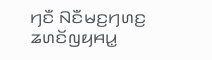ꤚꤢꤪ ꤡꤢꤪꤗꤢ꤬ꤚꤛꤢ꤬ ꤘꤛꤢꤩꤜꤟꤌꤣ꤭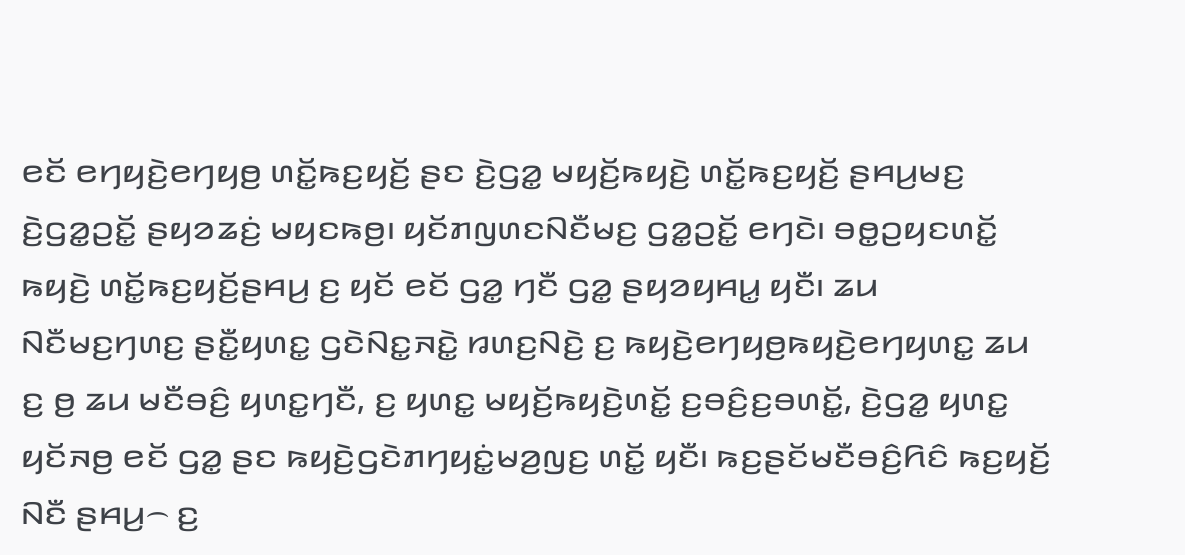ꤕꤢꤩ ꤕꤚꤟꤢꤧ꤬ꤕꤚꤟꤥ꤬ ꤛꤢꤩ꤭ꤒꤢ꤬ꤟꤢꤩ꤬ ꤔꤢ ꤢꤧ꤬ꤞꤤ꤭ ꤗꤟꤢꤩ꤬ꤒꤟꤢꤧ꤬ ꤛꤢꤩ꤭ꤒꤢ꤬ꤟꤢꤩ꤬ ꤔꤌꤣ꤬ꤗꤢ꤬ ꤢꤧ꤬ꤞꤤ꤭ꤑꤢꤩ꤭ ꤔꤟꤤꤘꤢꤦ꤬ ꤗꤟꤢꤒꤥ꤬꤯ ꤟꤢꤩꤊꤜꤛꤢꤡꤢꤪꤗꤢ꤬ ꤞꤤ꤭ꤑꤢꤩ꤭ ꤕꤚꤢꤧ꤯ ꤋꤥ꤭ꤑꤟꤢꤛꤢꤩ꤭ ꤒꤟꤢꤧ꤬ ꤛꤢꤩ꤭ꤒꤢ꤬ꤟꤢꤩ꤬ꤔꤌꤣ꤬ ꤢ꤬ ꤟꤢꤩ ꤕꤢꤩ ꤞꤤ꤭ ꤚꤢꤪ ꤞꤤ꤭ ꤔꤟꤤꤟꤌꤣ꤭ ꤟꤢꤪ꤯ ꤘꤣ ꤡꤢꤪꤗꤢ꤬ꤚꤛꤢ꤬ ꤔꤢꤪ꤭ꤟꤛꤢ꤭ ꤞꤢꤧꤡꤢ꤭ꤏꤢꤧ꤭ ꤙꤛꤢ꤬ꤡꤢꤧ꤬ ꤢ꤬ ꤒꤟꤢꤧ꤬ꤕꤚꤟꤥ꤬ꤒꤟꤢꤧ꤬ꤕꤚꤟꤛꤢ꤭ ꤘꤣ ꤢ꤬ ꤥ꤬ ꤘꤣ ꤗꤢꤪꤋꤢꤨ꤬ ꤟꤛꤢ꤭ꤚꤢꤪ, ꤢ꤬ ꤟꤛꤢ꤭ ꤗꤟꤢꤩ꤬ꤒꤟꤢꤧ꤬ꤛꤢꤩ꤭ ꤢ꤬ꤋꤢꤨ꤬ꤢ꤬ꤋꤛꤢꤩ꤭, ꤢꤧ꤬ꤞꤤ꤭ ꤟꤛꤢ꤭ ꤟꤢꤩꤏꤥ꤬ ꤕꤢꤩ ꤞꤤ꤭ ꤔꤢ ꤒꤟꤢꤧ꤬ꤞꤢꤧꤊꤚꤟꤢꤦ꤭ꤗꤤ꤬ꤜꤢ꤬ ꤛꤢꤩ꤭ ꤟꤢꤪ꤯ ꤒꤢ꤬ꤔꤢꤩꤗꤢꤪꤋꤢꤨ꤬ꤖꤢꤨ ꤒꤢ꤬ꤟꤢꤩ꤬ ꤡꤢꤪ ꤔꤌꤣ꤬꤮ ꤢ꤬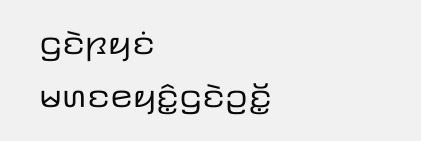ꤞꤢꤧꤐꤟꤢꤦ ꤗꤛꤢꤕꤟꤢꤨ꤭ꤞꤢꤧꤑꤢꤩ꤭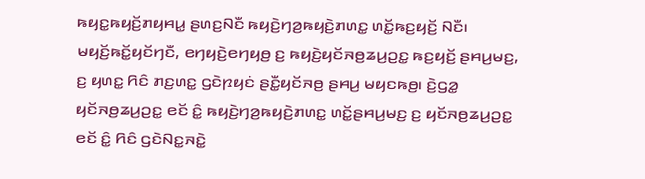ꤒꤟꤢ꤭ꤒꤟꤢꤩ꤬ꤊꤟꤌꤣ꤭ ꤔꤛꤢ꤬ꤡꤢꤪ ꤒꤟꤢꤧ꤬ꤚꤤ꤬ꤒꤟꤢꤧ꤬ꤊꤛꤢ꤭ ꤛꤢꤩ꤭ꤒꤢ꤬ꤟꤢꤩ꤬ ꤡꤢꤪ꤯
ꤗꤟꤢꤩ꤬ꤒꤢꤩ꤭ꤟꤢꤩꤚꤢꤪ, ꤕꤚꤟꤢꤧ꤬ꤕꤚꤟꤥ꤬ ꤢ꤬ ꤒꤟꤢꤧ꤬ꤟꤢꤩꤏꤥ꤬ꤘꤣ꤬ꤑꤢ꤭ ꤒꤢ꤬ꤟꤢꤩ꤬ ꤔꤌꤣ꤬ꤗꤢ꤬, ꤢ꤬ ꤟꤛꤢ꤭ ꤖꤢꤨ ꤊꤢ꤬ꤛꤢ꤭ ꤞꤢꤧꤐꤟꤢꤦ ꤔꤢꤪ꤭ꤟꤢꤩꤏꤥ꤬ ꤔꤌꤣ꤬ ꤗꤟꤢꤒꤥ꤬꤯ ꤢꤧ꤬ꤞꤤ꤭ ꤟꤢꤩꤏꤥ꤬ꤘꤣ꤬ꤑꤢ꤭ ꤕꤢꤩ ꤢꤨ꤭ ꤒꤟꤢꤧ꤬ꤚꤤ꤬ꤒꤟꤢꤧ꤬ꤊꤛꤢ꤭ ꤛꤢꤩ꤭ꤔꤌꤣ꤬ꤗꤢ꤬ ꤢ꤬ ꤟꤢꤩꤏꤥ꤬ꤘꤣ꤬ꤑꤢ꤭ ꤕꤢꤩ ꤢꤨ꤭ ꤖꤢꤨ ꤞꤢꤧꤡꤢ꤭ꤏꤢꤧ꤭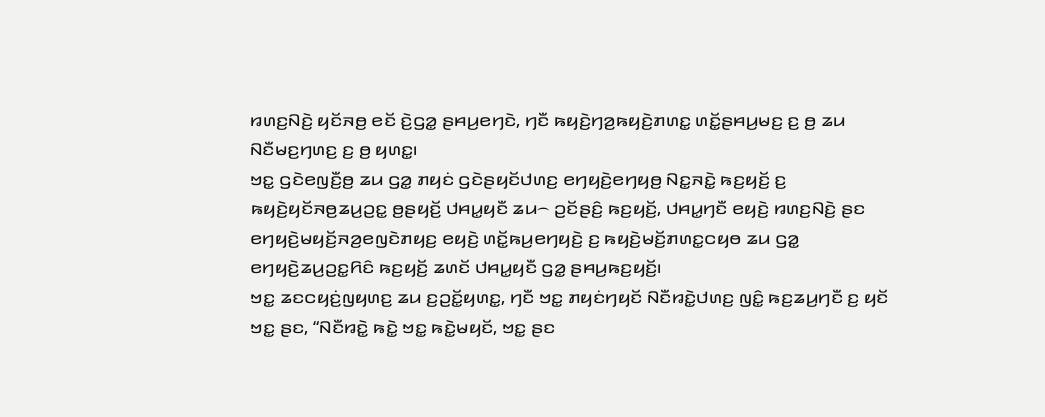ꤙꤛꤢ꤬ꤡꤢꤧ꤬ ꤟꤢꤩꤏꤥ꤬ ꤕꤢꤩ ꤢꤧ꤬ꤞꤤ꤭ ꤔꤌꤣ꤬ꤕꤚꤢꤧ, ꤚꤢꤪ ꤒꤟꤢꤧ꤬ꤚꤤ꤬ꤒꤟꤢꤧ꤬ꤊꤛꤢ꤭ ꤛꤢꤩ꤭ꤔꤌꤣ꤬ꤗꤢ꤬ ꤢ꤬ ꤥ꤬ ꤘꤣ ꤡꤢꤪꤗꤢ꤬ꤚꤛꤢ꤬ ꤢ꤬ ꤥ꤬ ꤟꤛꤢ꤭꤯
ꤠꤢ꤭ ꤞꤢꤧꤕꤜꤢꤪ꤬ꤥ꤬ ꤘꤣ ꤞꤤ꤭ ꤊꤟꤢꤦ ꤞꤢꤧꤔꤟꤢꤩꤓꤛꤢ꤬ ꤕꤚꤟꤢꤧ꤬ꤕꤚꤟꤥ꤬ ꤡꤢ꤭ꤏꤢꤧ꤭ ꤒꤢ꤬ꤟꤢꤩ꤬ ꤢ꤬ ꤒꤟꤢꤧ꤬ꤟꤢꤩꤏꤥ꤬ꤘꤣ꤬ꤑꤢ꤭ ꤥ꤬ꤔꤟꤢꤩ꤬ ꤓꤌꤣ꤭ꤟꤢꤪ ꤘꤣ꤮ ꤑꤢꤩꤔꤢꤨ꤬ ꤒꤢ꤬ꤟꤢꤩ꤬, ꤓꤌꤣ꤭ꤚꤢꤪ ꤕꤟꤢꤧ꤬ ꤙꤛꤢ꤬ꤡꤢꤧ꤬ ꤔꤢ ꤕꤚꤟꤢꤧ꤬ꤗꤟꤢꤩ꤬ꤏꤤ꤬ꤕꤜꤢꤧꤊꤟꤢ꤬ ꤕꤟꤢꤧ꤬ ꤛꤢꤩ꤭ꤒꤣ꤬ꤕꤚꤟꤢꤧ꤬ ꤢ꤬ ꤒꤟꤢꤧ꤬ꤗꤢꤩ꤬ꤊꤛꤢ꤭ꤍꤟꤥ ꤘꤣ ꤞꤤ꤭ ꤕꤚꤟꤢꤧ꤬ꤘꤣ꤬ꤑꤢ꤭ꤖꤢꤨ ꤒꤢ꤬ꤟꤢꤩ꤬ ꤘꤛꤢꤩ ꤓꤌꤣ꤭ꤟꤢꤪ ꤞꤤ꤭ ꤔꤌꤣ꤬ꤒꤢ꤬ꤟꤢꤩ꤬꤯
ꤠꤢ꤭ ꤘꤢꤍꤟꤢꤦ꤬ꤜꤟꤛꤢ꤬ ꤘꤣ ꤢ꤬ꤑꤢꤩ꤭ꤟꤛꤢ꤭, ꤚꤢꤪ ꤠꤢ꤭ ꤊꤟꤢꤦꤚꤟꤢꤩ ꤡꤢꤪꤙꤢꤧ꤭ꤓꤛꤢ꤬ ꤜꤢꤨ꤭ ꤒꤢ꤬ꤘꤣ꤬ꤚꤢꤪ ꤢ꤬ ꤟꤢꤩ ꤠꤢ꤭ ꤔꤢ, “ꤡꤢꤪꤙꤢꤧ꤭ ꤒꤢꤧ꤭ ꤠꤢ꤭ ꤒꤢꤧ꤭ꤗꤟꤢꤩ, ꤠꤢ꤭ ꤔꤢ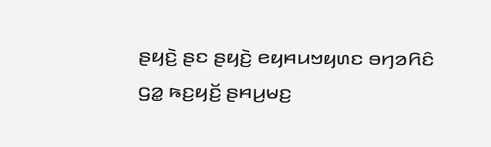ꤔꤟꤢꤧ꤬ ꤔꤢ ꤔꤟꤢꤧ꤬ ꤕꤟꤌꤣꤠꤟꤛꤢ ꤋꤚꤤꤖꤢꤨ ꤞꤤ꤭ ꤒꤢ꤬ꤟꤢꤩ꤬ ꤔꤌꤣ꤬ꤗꤢ꤬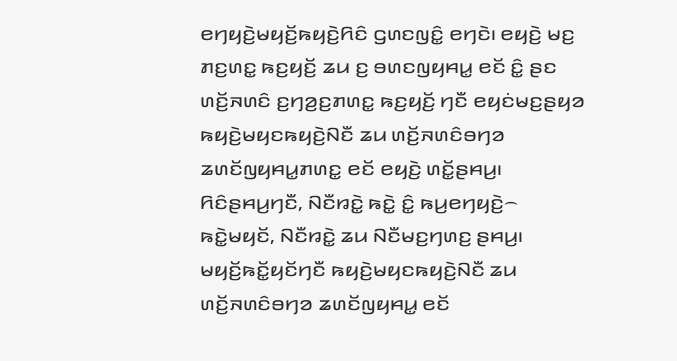ꤕꤚꤟꤢꤧ꤬ꤗꤟꤢꤩ꤬ꤒꤟꤢꤧ꤬ꤖꤢꤨ ꤞꤛꤢꤜꤢꤨ꤭ ꤕꤚꤢꤧ꤯ ꤕꤟꤢꤧ꤬ ꤗꤢ꤬ ꤊꤢ꤬ꤛꤢ꤭ ꤒꤢ꤬ꤟꤢꤩ꤬ ꤘꤣ ꤢ꤬ ꤋꤛꤢꤜꤟꤌꤣ꤭ ꤕꤢꤩ ꤢꤨ꤭ ꤔꤢ ꤛꤢꤩ꤬ꤏꤛꤢꤨ ꤢ꤬ꤚꤤ꤬ꤢ꤬ꤊꤛꤢ꤭ ꤒꤢ꤬ꤟꤢꤩ꤬ ꤚꤢꤪ ꤕꤟꤢꤦꤗꤢ꤬ꤔꤟꤤ ꤒꤟꤢꤧ꤬ꤗꤟꤢꤒꤟꤢꤧ꤬ꤡꤢꤪ ꤘꤣ ꤛꤢꤩ꤬ꤏꤛꤢꤨꤋꤚꤤ ꤘꤛꤢꤩꤜꤟꤌꤣ꤭ꤊꤛꤢ꤭ ꤕꤢꤩ ꤕꤟꤢꤧ꤬ ꤛꤢꤩ꤭ꤔꤌꤣ꤬꤯ ꤖꤢꤨꤔꤌꤣ꤬ꤚꤢꤪ, ꤡꤢꤪꤙꤢꤧ꤭ ꤒꤢꤧ꤭ ꤢꤨ꤭ ꤒꤣ꤬ꤕꤚꤟꤢꤧ꤬꤮ ꤒꤢꤧ꤭ꤗꤟꤢꤩ, ꤡꤢꤪꤙꤢꤧ꤭ ꤘꤣ ꤡꤢꤪꤗꤢ꤬ꤚꤛꤢ꤬ ꤔꤌꤣ꤬꤯ ꤗꤟꤢꤩ꤬ꤒꤢꤩ꤭ꤟꤢꤩꤚꤢꤪ ꤒꤟꤢꤧ꤬ꤗꤟꤢꤒꤟꤢꤧ꤬ꤡꤢꤪ ꤘꤣ ꤛꤢꤩ꤬ꤏꤛꤢꤨꤋꤚꤤ ꤘꤛꤢꤩꤜꤟꤌꤣ꤭ ꤕꤢꤩ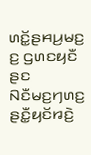ꤛꤢꤩ꤭ꤔꤌꤣ꤬ꤗꤢ꤬ ꤢ꤬ ꤞꤛꤢꤟꤢꤪ ꤔꤢ ꤡꤢꤪꤗꤢ꤬ꤚꤛꤢ꤬ ꤔꤢꤪ꤭ꤟꤢꤩꤙꤢꤧ꤬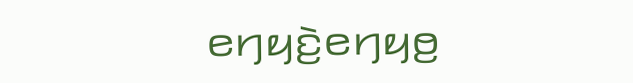ꤕꤚꤟꤢꤧ꤬ꤕꤚꤟꤥ꤬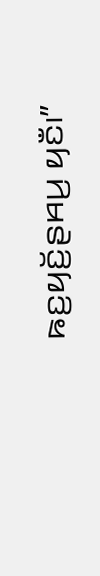ꤒꤢ꤬ꤟꤢꤩ꤬ꤔꤌꤣ꤬ ꤟꤢꤪ꤯”